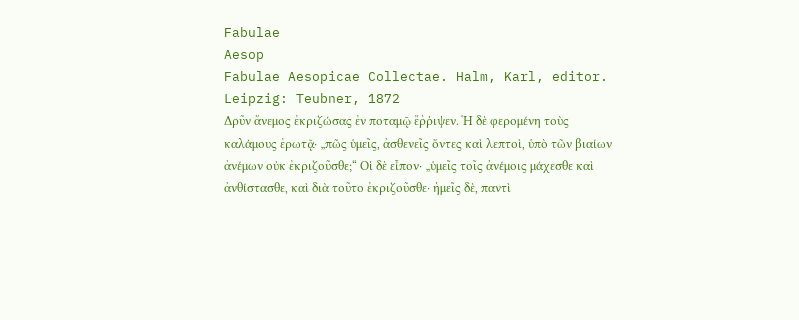Fabulae
Aesop
Fabulae Aesopicae Collectae. Halm, Karl, editor. Leipzig: Teubner, 1872
Δρῦν ἄνεμος ἐκριζώσας ἐν ποταμῷ ἔῤῥιψεν. Ἡ δὲ φερομένη τοὺς καλάμους ἐρωτᾷ· „πῶς ὑμεῖς, ἀσθενεῖς ὄντες καὶ λεπτοὶ, ὑπὸ τῶν βιαίων ἀνέμων οὐκ ἐκριζοῦσθε;“ Οἱ δὲ εἶπον· „ὑμεῖς τοῖς ἀνέμοις μάχεσθε καὶ ἀνθίστασθε, καὶ διὰ τοῦτο ἐκριζοῦσθε· ἡμεῖς δὲ, παντὶ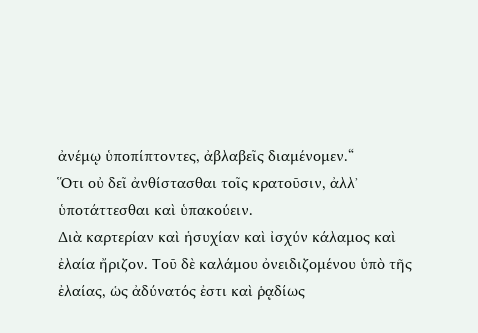ἀνέμῳ ὑποπίπτοντες, ἀβλαβεῖς διαμένομεν.“
Ὅτι οὐ δεῖ ἀνθίστασθαι τοῖς κρατοῦσιν, ἀλλʼ ὑποτάττεσθαι καὶ ὑπακούειν.
Διὰ καρτερίαν καὶ ἡσυχίαν καὶ ἰσχύν κάλαμος καὶ ἐλαία ἤριζον. Τοῦ δὲ καλάμου ὀνειδιζομένου ὑπὸ τῆς ἐλαίας, ὡς ἀδύνατός ἐστι καὶ ῥᾳδίως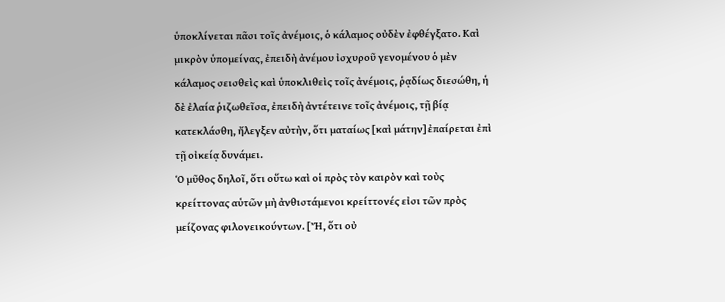ὑποκλίνεται πᾶσι τοῖς ἀνέμοις, ὁ κάλαμος οὐδὲν ἐφθέγξατο. Καὶ μικρὸν ὑπομείνας, ἐπειδὴ ἀνέμου ἰσχυροῦ γενομένου ὁ μὲν κάλαμος σεισθεὶς καὶ ὑποκλιθεὶς τοῖς ἀνέμοις, ῥᾳδίως διεσώθη, ἡ δὲ ἐλαία ῥιζωθεῖσα, ἐπειδὴ ἀντέτεινε τοῖς ἀνέμοις, τῇ βίᾳ κατεκλάσθη, ἤλεγξεν αὐτὴν, ὅτι ματαίως [καὶ μάτην] ἐπαίρεται ἐπὶ τῇ οἰκείᾳ δυνάμει.
Ὁ μῦθος δηλοῖ, ὅτι οὕτω καὶ οἱ πρὸς τὸν καιρὸν καὶ τοὺς κρείττονας αὑτῶν μὴ ἀνθιστάμενοι κρείττονές εἰσι τῶν πρὸς μείζονας φιλονεικούντων. [Ἤ, ὅτι οὐ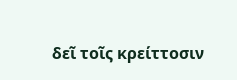δεῖ τοῖς κρείττοσιν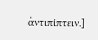ἀντιπίπτειν.]